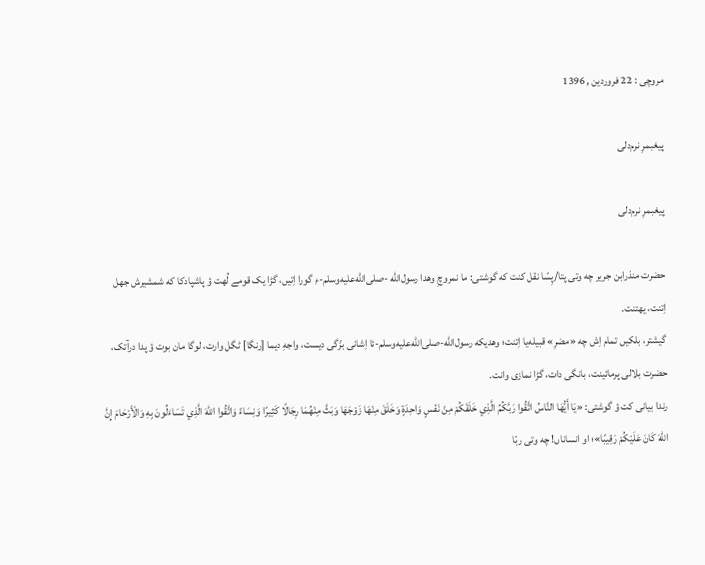مروچی : 22 فروردین , 1396

پیغبمرِ نرم‌دلی

پیغبمرِ نرم‌دلی

حضرت منذرابن جریر چه وتی پتا/پِسّا نقل کنت که گوشتی: ما نمروچِ وهدا رسول‌الله -صلی‌الله‌علیه‌وسلم-ءِ گورا اِتیں، گڑا یک قومے لُهت ؤ پاشپادکا که شمشیرش جهل اِتنت، یهتنت.
گیشتر، بلکیں تمام اِش چه «مضرِ» قبیله‌یا اِتنت؛ وهدیکه رسول‌الله-صلی‌الله‌علیه‌وسلم-ئا اِشانی بزّگی دیست، واجهِ دیما [رنگا] ٹگل وارت، لوگا مان بوت ؤ پدا درآتک، حضرت بلالی پرمائینت، بانگی دات، گڑا نمازی وانت.
رندا بیانی کت ؤ گوشتی: «يَا أَيُّهَا النَّاسُ اتَّقُوا رَبَّكُمُ الَّذِي خَلَقَكُمْ مِنْ نَفْسٍ وَاحِدَةٍ وَخَلَقَ مِنْهَا زَوْجَهَا وَبَثَّ مِنْهُمَا رِجَالًا كَثِيرًا وَنِسَاءً وَاتَّقُوا اللهَ الَّذِي تَسَاءَلُونَ بِهِ وَالْأَرْحَامَ إِنَّ اللهَ كَانَ عَلَيْكُمْ رَقِيبًا»؛ او انساناں! چه وتی ربّا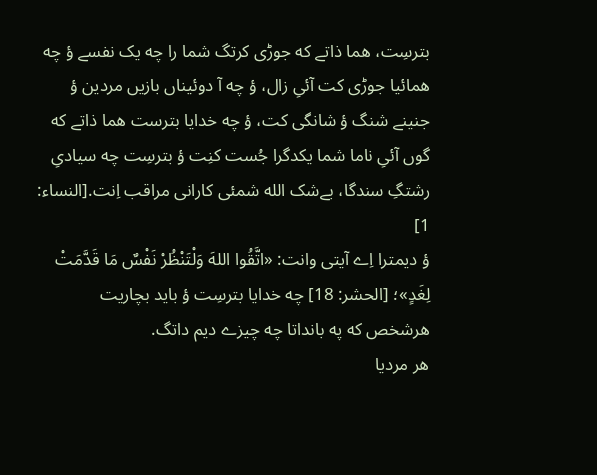بترسِت، هما ذاتے که جوڑی کرتگ شما را چه یک نفسے ؤ چه همائیا جوڑی کت آئیِ زال، ؤ چه آ دوئیناں بازیں مردین ؤ جنینے شنگ ؤ شانگی کت، ؤ چه خدایا بترست هما ذاتے که گوں آئیِ ناما شما یکدگرا جُست کنِت ؤ بترسِت چه سیادیِ رشتگِ سندگا، بےشک الله شمئی کارانی مراقب اِنت.[النساء: 1]
ؤ دیمترا اِے آیتی وانت: «اتَّقُوا اللهَ وَلْتَنْظُرْ نَفْسٌ مَا قَدَّمَتْ لِغَدٍ»؛ [الحشر: 18] چه خدایا بترسِت ؤ باید بچاریت هرشخص که په بانداتا چه چیزے دیم داتگ.
هر مردیا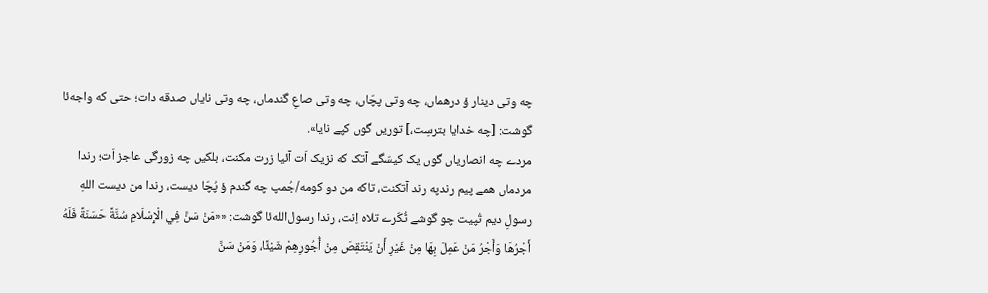چه وتی دینار ؤ درهماں، چه وتی پچّاں، چه وتی صاعِ گندماں، چه وتی نایاں صدقه دات؛ حتی که واجه‌ئا گوشت: [چه خدایا بترسِت،] توریں گوں کپے نایا».
مردے چه انصاریاں گوں یک کیسّگے آتک که نزیک اَت آئیا زرت مکنت، بلکیں چه زورگی عاجز اَت؛ رندا مردماں همے پیم رندپه رند آتکنت، تاکه من دو کومه/جُمپ چه گندم ؤ پُچّا دیست، رندا من دیست اللهِ رسولِ دیم تُپیت چو گوشے ٹُکّرے تلاه اِنت، رندا رسول‌الله‌ئا گوشت: ««مَنْ سَنَّ فِي الْإِسْلَامِ سُنَّةً حَسَنَةً فَلَهُ أَجْرُهَا وَأَجْرُ مَنْ عَمِلَ بِهَا مِنْ غَيْرِ أَنْ يَنْتَقِصَ مِنْ أُجُورِهِمْ شَيْئًا، وَمَنْ سَنَّ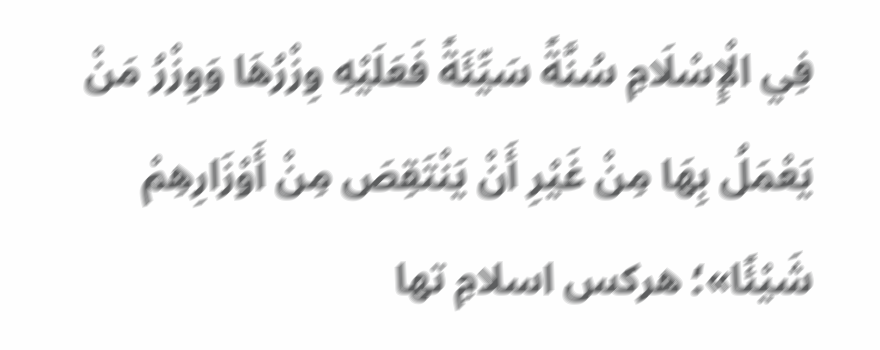فِي الْإِسْلَامِ سُنَّةً سَيِّئَةً فَعَلَيْهِ وِزْرُهَا وَوِزْرُ مَنْ يَعْمَلُ بِهَا مِنْ غَيْرِ أَنْ يَنْتَقِصَ مِنْ أَوْزَارِهِمْ شَيْئًا»؛ هرکس اسلامِ تها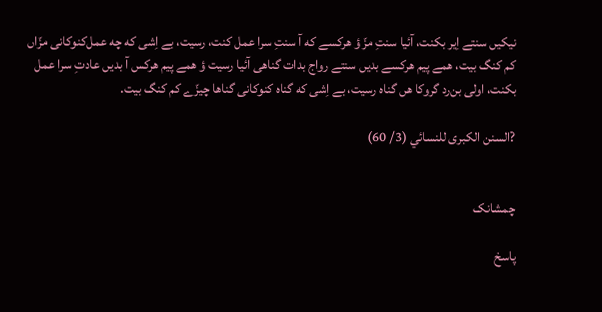نیکیں سنتے اِیر بکنت، آئیا سنتِ مزّ ؤ هرکسے که آ سنتِ سرا عمل کنت، رسیت، بے اِشی که چه عمل‌کنوکانی مزّاں کم کنگ بیت، همے پیم هرکسے بدیں سنتے رواج بدات گناهی آئیا رسیت ؤ همے پیم هرکس آ بدیں عادتِ سرا عمل بکنت، اولی بن‌رد گروکا هں گناه رسیت، بے اِشی که گناه کنوکانی گناها چیزّے کم کنگ بیت.

?السنن الكبرى للنسائي (3/ 60)


چمشانک

پاسخ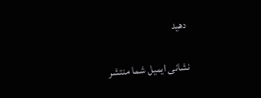دهید

نشانی ایمیل شما منتشر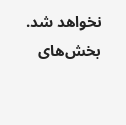نخواهد شد. بخش‌های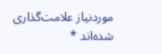موردنیاز علامت‌گذاری شده‌اند *